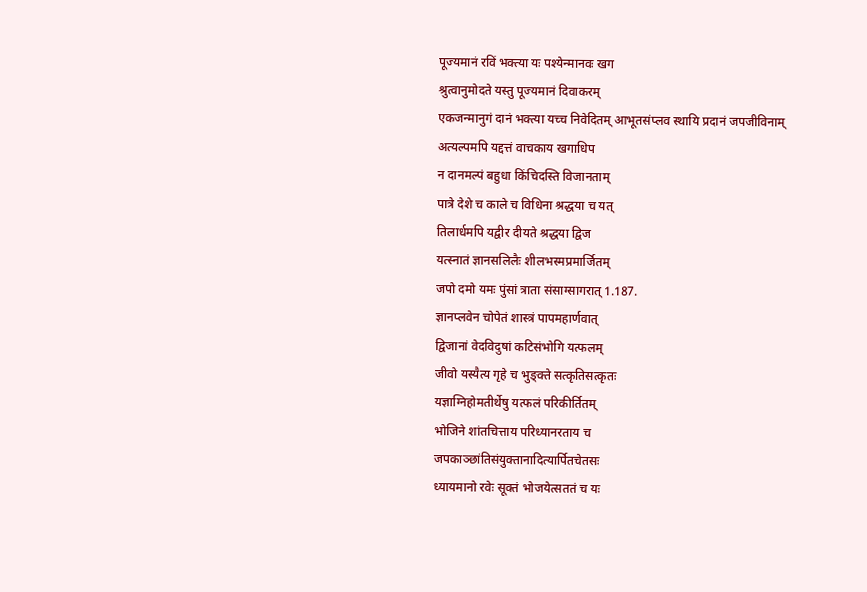पूज्यमानं रविं भक्त्या यः पश्येन्मानवः खग
श्रुत्वानुमोदते यस्तु पूज्यमानं दिवाकरम्
एकजन्मानुगं दानं भक्त्या यच्च निवेदितम् आभूतसंप्लव स्थायि प्रदानं जपजीविनाम्
अत्यल्पमपि यद्दत्तं वाचकाय खगाधिप
न दानमल्पं बहुधा किंचिदस्ति विजानताम्
पात्रे देशे च काले च विधिना श्रद्धया च यत्
तिलार्धमपि यद्वीर दीयते श्रद्धया द्विज
यत्स्नातं ज्ञानसलिलैः शीलभस्मप्रमार्जितम्
जपो दमो यमः पुंसां त्राता संसाग्सागरात् 1.187.
ज्ञानप्लवेन चोपेतं शास्त्रं पापमहार्णवात्
द्विजानां वेदविदुषां कटिसंभोगि यत्फलम्
जीवो यस्यैत्य गृहे च भुङ्क्ते सत्कृतिसत्कृतः
यज्ञाग्निहोमतीर्थेषु यत्फलं परिकीर्तितम्
भोजिने शांतचित्ताय परिध्यानरताय च
जपकाञ्छांतिसंयुक्तानादित्यार्पितचेतसः
ध्यायमानो रवेः सूक्तं भोजयेत्सततं च यः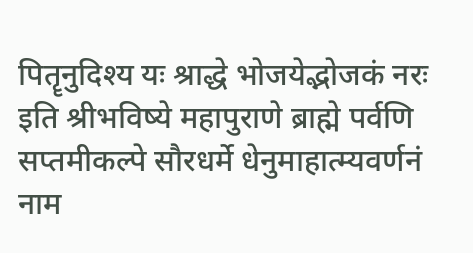पितॄनुदिश्य यः श्राद्धे भोजयेद्भोजकं नरः
इति श्रीभविष्ये महापुराणे ब्राह्मे पर्वणि सप्तमीकल्पे सौरधर्मे धेनुमाहात्म्यवर्णनं नाम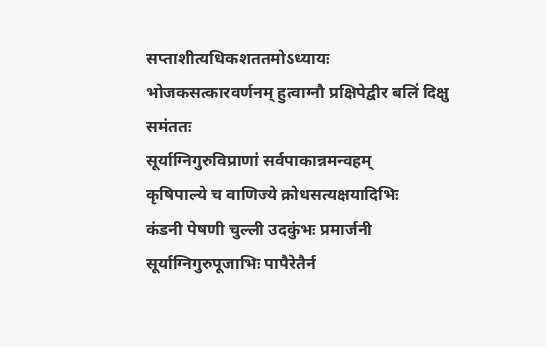सप्ताशीत्यधिकशततमोऽध्यायः
भोजकसत्कारवर्णनम् हुत्वाग्नौ प्रक्षिपेद्वीर बलिं दिक्षु समंततः
सूर्याग्निगुरुविप्राणां सर्वपाकान्नमन्वहम्
कृषिपाल्ये च वाणिज्ये क्रोधसत्यक्षयादिभिः
कंडनी पेषणी चुल्ली उदकुंभः प्रमार्जनी
सूर्याग्निगुरुपूजाभिः पापैरेतैर्न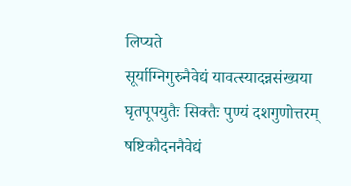लिप्यते
सूर्याग्निगुरुनैवेद्यं यावत्स्यादन्नसंख्यया
घृतपूपयुतैः सिक्तैः पुण्यं दशगुणोत्तरम्
षष्टिकौदननैवेद्यं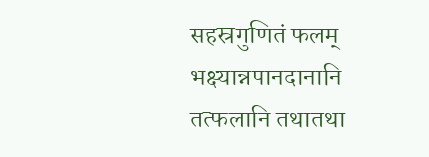सहस्रगुणितं फलम्
भक्ष्यान्नपानदानानि तत्फलानि तथातथा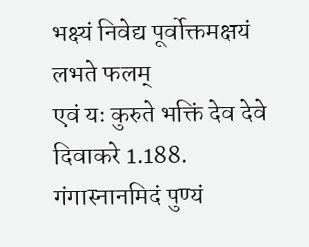भक्ष्यं निवेद्य पूर्वोक्तमक्षयं लभते फलम्
एवं यः कुरुते भक्तिं देव देवे दिवाकरे 1.188.
गंगास्नानमिदं पुण्यं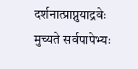दर्शनात्प्राप्नुयाद्रवेः
मुच्यते सर्वपापेभ्यः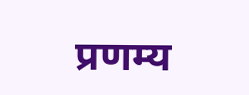प्रणम्य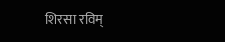शिरसा रविम्